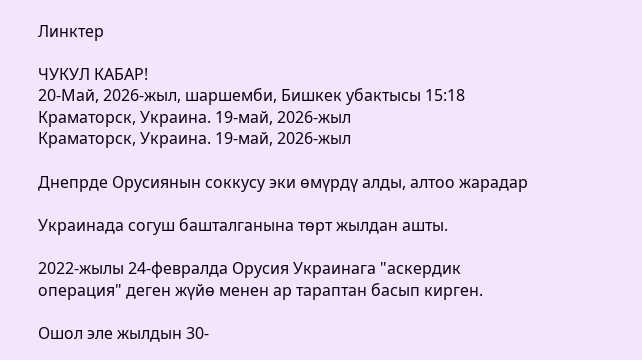Линктер

ЧУКУЛ КАБАР!
20-Май, 2026-жыл, шаршемби, Бишкек убактысы 15:18
Краматорск, Украина. 19-май, 2026-жыл
Краматорск, Украина. 19-май, 2026-жыл

Днепрде Орусиянын соккусу эки өмүрдү алды, алтоо жарадар

Украинада согуш башталганына төрт жылдан ашты.

2022-жылы 24-февралда Орусия Украинага "аскердик операция" деген жүйө менен ар тараптан басып кирген.

Ошол эле жылдын 30-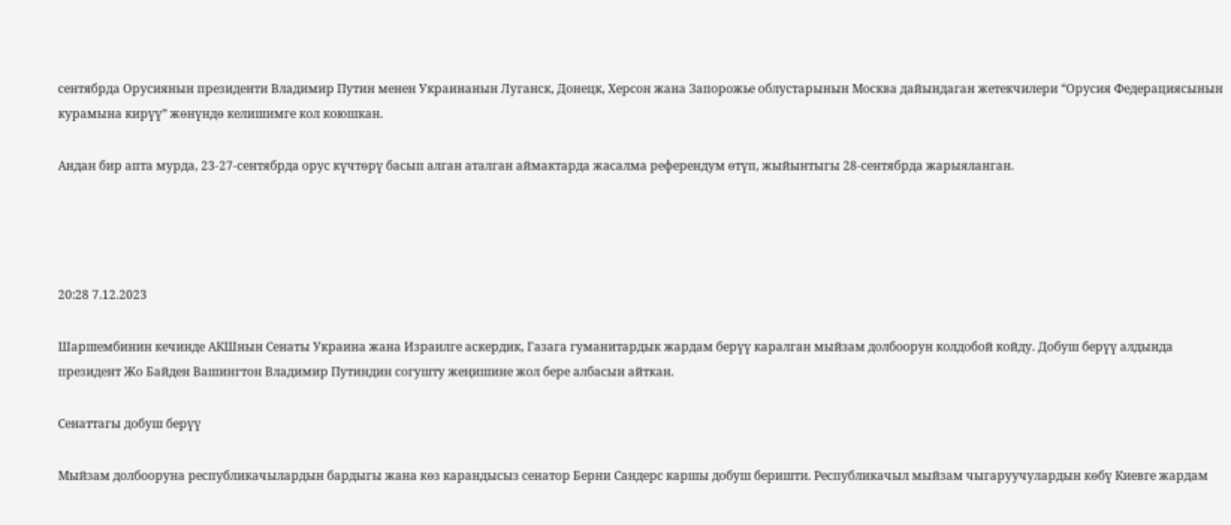сентябрда Орусиянын президенти Владимир Путин менен Украинанын Луганск, Донецк, Херсон жана Запорожье облустарынын Москва дайындаган жетекчилери “Орусия Федерациясынын курамына кирүү” жөнүндө келишимге кол коюшкан.

Андан бир апта мурда, 23-27-сентябрда орус күчтөрү басып алган аталган аймактарда жасалма референдум өтүп, жыйынтыгы 28-сентябрда жарыяланган.




20:28 7.12.2023

Шаршембинин кечинде АКШнын Сенаты Украина жана Израилге аскердик, Газага гуманитардык жардам берүү каралган мыйзам долбоорун колдобой койду. Добуш берүү алдында президент Жо Байден Вашингтон Владимир Путиндин согушту жеңишине жол бере албасын айткан.

Сенаттагы добуш берүү

Мыйзам долбооруна республикачылардын бардыгы жана көз карандысыз сенатор Берни Сандерс каршы добуш беришти. Республикачыл мыйзам чыгаруучулардын көбү Киевге жардам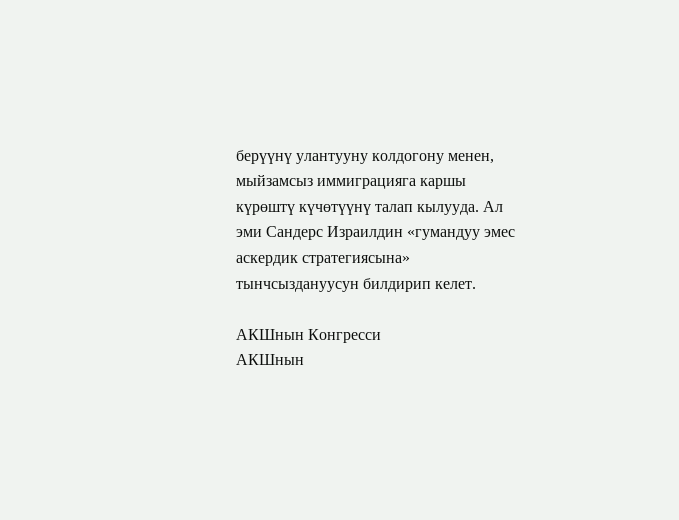берүүнү улантууну колдогону менен, мыйзамсыз иммиграцияга каршы күрөштү күчөтүүнү талап кылууда. Ал эми Сандерс Израилдин «гумандуу эмес аскердик стратегиясына» тынчсыздануусун билдирип келет.

АКШнын Конгресси
АКШнын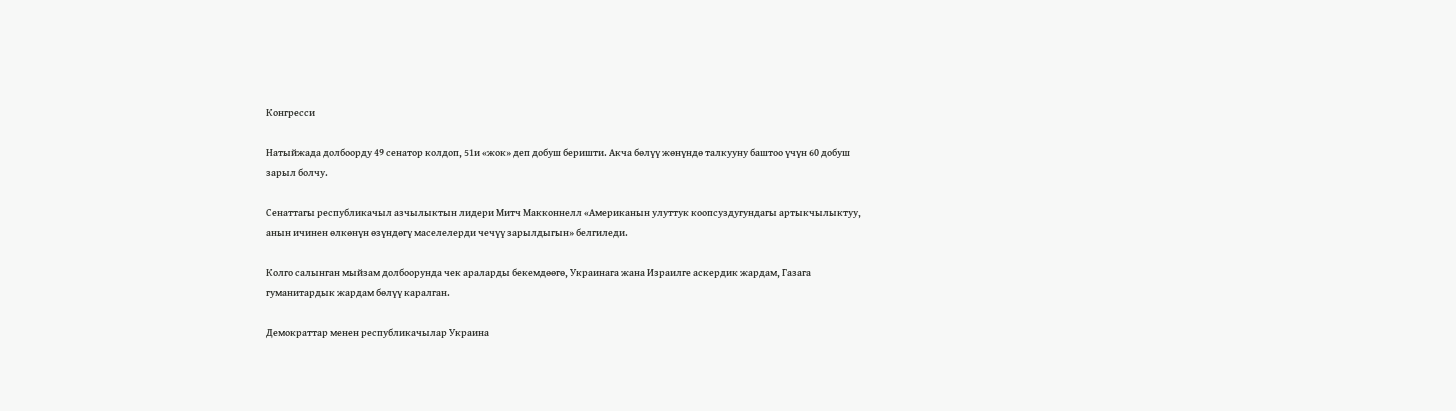Конгресси

Натыйжада долбоорду 49 сенатор колдоп, 51и «жок» деп добуш беришти. Акча бөлүү жөнүндө талкууну баштоо үчүн 60 добуш зарыл болчу.

Сенаттагы республикачыл азчылыктын лидери Митч Макконнелл «Американын улуттук коопсуздугундагы артыкчылыктуу, анын ичинен өлкөнүн өзүндөгү маселелерди чечүү зарылдыгын» белгиледи.

Колго салынган мыйзам долбоорунда чек араларды бекемдөөгө, Украинага жана Израилге аскердик жардам, Газага гуманитардык жардам бөлүү каралган.

Демократтар менен республикачылар Украина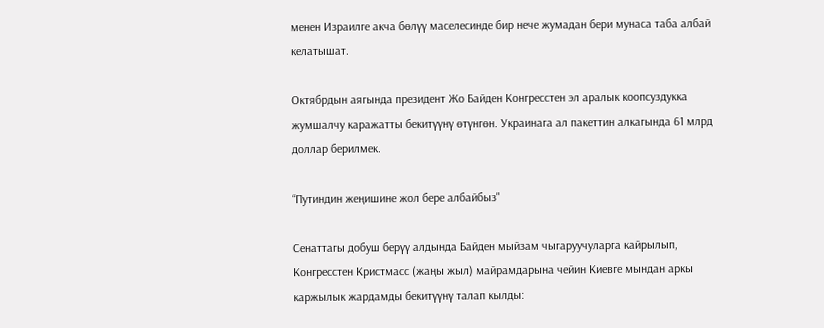менен Израилге акча бөлүү маселесинде бир нече жумадан бери мунаса таба албай келатышат.

Октябрдын аягында президент Жо Байден Конгресстен эл аралык коопсуздукка жумшалчу каражатты бекитүүнү өтүнгөн. Украинага ал пакеттин алкагында 61 млрд доллар берилмек.

“Путиндин жеңишине жол бере албайбыз"

Сенаттагы добуш берүү алдында Байден мыйзам чыгаруучуларга кайрылып, Конгресстен Кристмасс (жаңы жыл) майрамдарына чейин Киевге мындан аркы каржылык жардамды бекитүүнү талап кылды: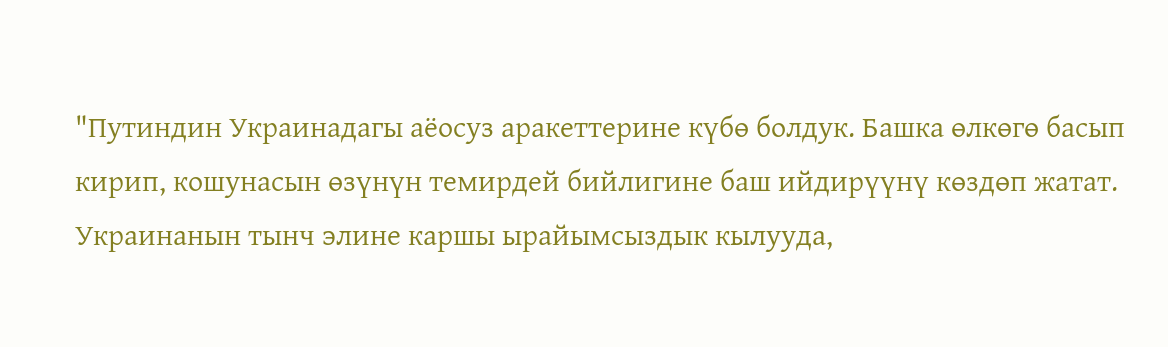"Путиндин Украинадагы аёосуз аракеттерине күбө болдук. Башка өлкөгө басып кирип, кошунасын өзүнүн темирдей бийлигине баш ийдирүүнү көздөп жатат. Украинанын тынч элине каршы ырайымсыздык кылууда,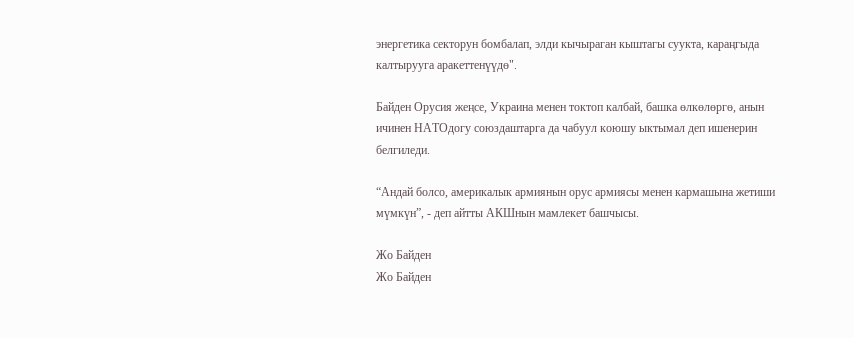энергетика секторун бомбалап, элди кычыраган кыштагы суукта, караңгыда калтырууга аракеттенүүдө".

Байден Орусия жеңсе, Украина менен токтоп калбай, башка өлкөлөргө, анын ичинен НАТОдогу союздаштарга да чабуул коюшу ыктымал деп ишенерин белгиледи.

“Андай болсо, америкалык армиянын орус армиясы менен кармашына жетиши мүмкүн”, - деп айтты АКШнын мамлекет башчысы.

Жо Байден
Жо Байден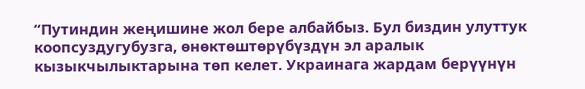“Путиндин жеңишине жол бере албайбыз. Бул биздин улуттук коопсуздугубузга, өнөктөштөрүбүздүн эл аралык кызыкчылыктарына төп келет. Украинага жардам берүүнүн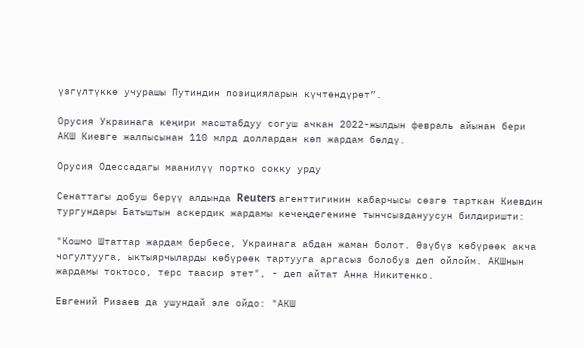үзгүлтүккө учурашы Путиндин позицияларын күчтөндүрөт”.

Орусия Украинага кеңири масштабдуу согуш ачкан 2022-жылдын февраль айынан бери АКШ Киевге жалпысынан 110 млрд доллардан көп жардам бөлдү.

Орусия Одессадагы маанилүү портко сокку урду

Сенаттагы добуш берүү алдында Reuters агенттигинин кабарчысы сөзгө тарткан Киевдин тургундары Батыштын аскердик жардамы кечеңдегенине тынчсыздануусун билдиришти:

"Кошмо Штаттар жардам бербесе, Украинага абдан жаман болот. Өзүбүз көбүрөөк акча чогултууга, ыктыярчыларды көбүрөөк тартууга аргасыз болобуз деп ойлойм. АКШнын жардамы токтосо, терс таасир этет", - деп айтат Анна Никитенко.

Евгений Ризаев да ушундай эле ойдо: "АКШ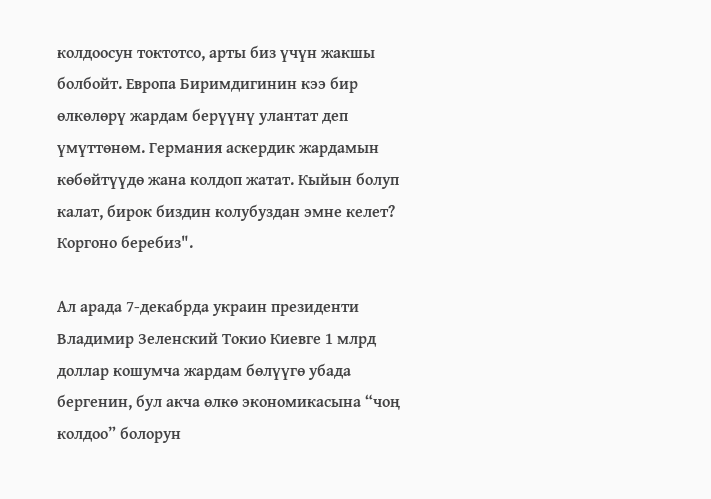колдоосун токтотсо, арты биз үчүн жакшы болбойт. Европа Биримдигинин кээ бир өлкөлөрү жардам берүүнү улантат деп үмүттөнөм. Германия аскердик жардамын көбөйтүүдө жана колдоп жатат. Кыйын болуп калат, бирок биздин колубуздан эмне келет? Коргоно беребиз".

Ал арада 7-декабрда украин президенти Владимир Зеленский Токио Киевге 1 млрд доллар кошумча жардам бөлүүгө убада бергенин, бул акча өлкө экономикасына “чоң колдоо” болорун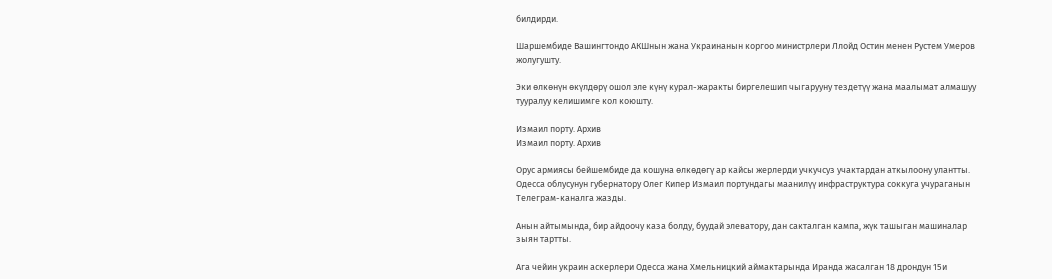билдирди.

Шаршембиде Вашингтондо АКШнын жана Украинанын коргоо министрлери Ллойд Остин менен Рустем Умеров жолугушту.

Эки өлкөнүн өкүлдөрү ошол эле күнү курал-жаракты биргелешип чыгарууну тездетүү жана маалымат алмашуу тууралуу келишимге кол коюшту.

Измаил порту. Архив
Измаил порту. Архив

Орус армиясы бейшембиде да кошуна өлкөдөгү ар кайсы жерлерди учкучсуз учактардан аткылоону улантты. Одесса облусунун губернатору Олег Кипер Измаил портундагы маанилүү инфраструктура соккуга учураганын Телеграм-каналга жазды.

Анын айтымында, бир айдоочу каза болду, буудай элеватору, дан сакталган кампа, жүк ташыган машиналар зыян тартты.

Ага чейин украин аскерлери Одесса жана Хмельницкий аймактарында Иранда жасалган 18 дрондун 15и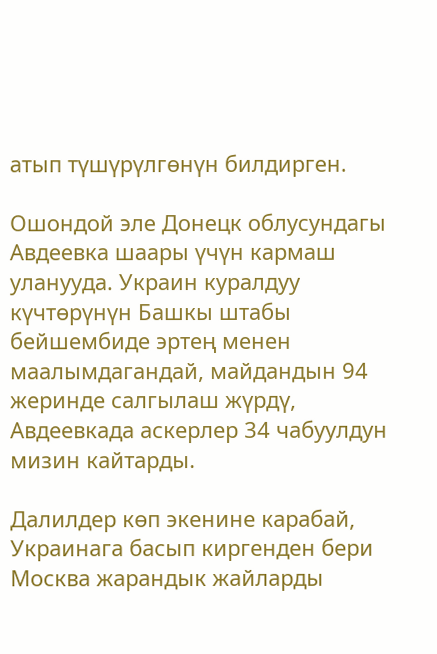атып түшүрүлгөнүн билдирген.

Ошондой эле Донецк облусундагы Авдеевка шаары үчүн кармаш уланууда. Украин куралдуу күчтөрүнүн Башкы штабы бейшембиде эртең менен маалымдагандай, майдандын 94 жеринде салгылаш жүрдү, Авдеевкада аскерлер 34 чабуулдун мизин кайтарды.

Далилдер көп экенине карабай, Украинага басып киргенден бери Москва жарандык жайларды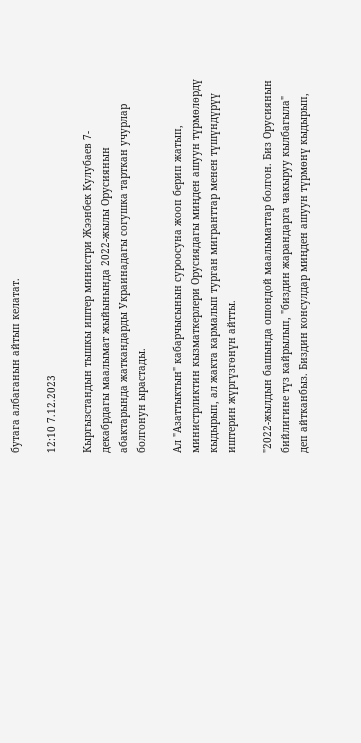бутага албаганын айтып келатат.

12:10 7.12.2023

Кыргызстандын тышкы иштер министри Жээнбек Кулубаев 7-декабрдагы маалымат жыйынында 2022-жылы Орусиянын абактарында жаткандарды Украинадагы согушка тарткан учурлар болгонун ырастады.

Ал "Азаттыктын" кабарчысынын суроосуна жооп берип жатып, министрликтин кызматкерлери Орусиядагы миңден ашуун түрмөлөрдү кыдырып, ал жакта кармалып турган мигранттар менен түшүндүрүү иштерин жүргүзгөнүн айтты.

"2022-жылдын башында ошондой маалыматтар болгон. Биз Орусиянын бийлигине түз кайрылып, "биздин жарандарга чакыруу кылбагыла" деп айтканбыз. Биздин консулдар миңден ашуун түрмөнү кыдырып,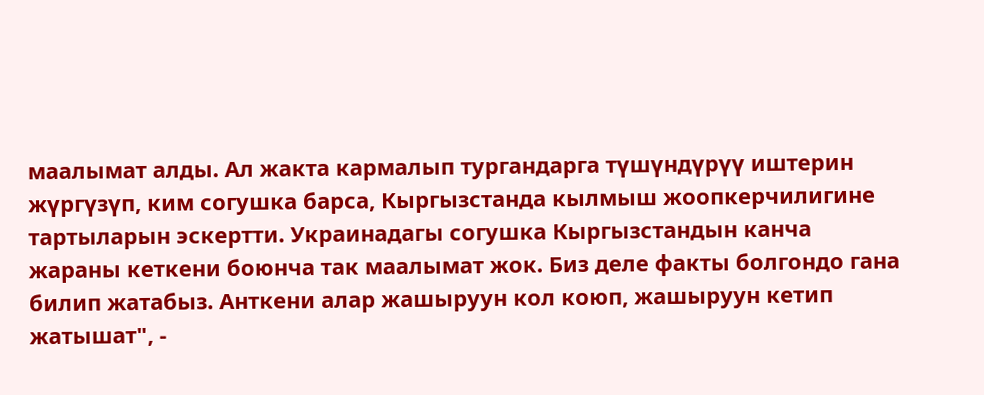маалымат алды. Ал жакта кармалып тургандарга түшүндүрүү иштерин жүргүзүп, ким согушка барса, Кыргызстанда кылмыш жоопкерчилигине тартыларын эскертти. Украинадагы согушка Кыргызстандын канча жараны кеткени боюнча так маалымат жок. Биз деле факты болгондо гана билип жатабыз. Анткени алар жашыруун кол коюп, жашыруун кетип жатышат", -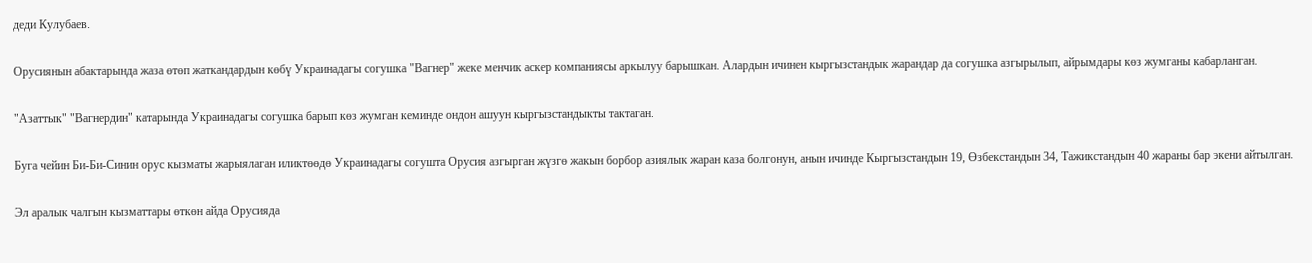деди Кулубаев.

Орусиянын абактарында жаза өтөп жаткандардын көбү Украинадагы согушка "Вагнер" жеке менчик аскер компаниясы аркылуу барышкан. Алардын ичинен кыргызстандык жарандар да согушка азгырылып, айрымдары көз жумганы кабарланган.

"Азаттык" "Вагнердин" катарында Украинадагы согушка барып көз жумган кеминде ондон ашуун кыргызстандыкты тактаган.

Буга чейин Би-Би-Синин орус кызматы жарыялаган иликтөөдө Украинадагы согушта Орусия азгырган жүзгө жакын борбор азиялык жаран каза болгонун, анын ичинде Кыргызстандын 19, Өзбекстандын 34, Тажикстандын 40 жараны бар экени айтылган.

Эл аралык чалгын кызматтары өткөн айда Орусияда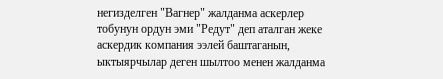негизделген "Вагнер" жалданма аскерлер тобунун ордун эми "Редут" деп аталган жеке аскердик компания ээлей баштаганын, ыктыярчылар деген шылтоо менен жалданма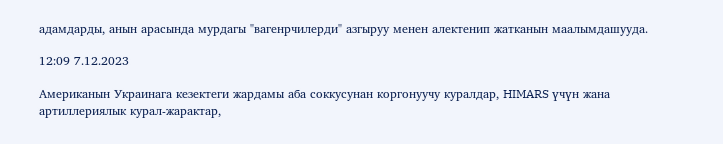адамдарды, анын арасында мурдагы "вагенрчилерди" азгыруу менен алектенип жатканын маалымдашууда.

12:09 7.12.2023

Американын Украинага кезектеги жардамы аба соккусунан коргонуучу куралдар, HIMARS үчүн жана артиллериялык курал-жарактар,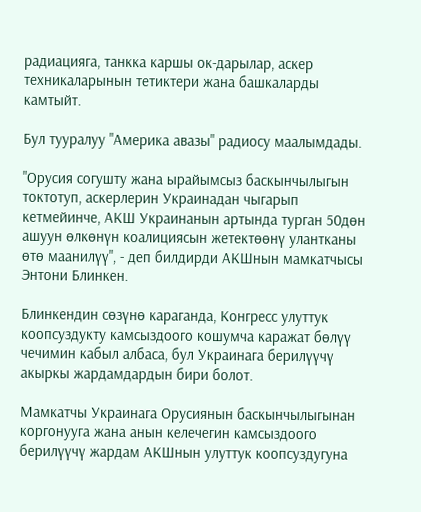радиацияга, танкка каршы ок-дарылар, аскер техникаларынын тетиктери жана башкаларды камтыйт.

Бул тууралуу "Америка авазы" радиосу маалымдады.

"Орусия согушту жана ырайымсыз баскынчылыгын токтотуп, аскерлерин Украинадан чыгарып кетмейинче, АКШ Украинанын артында турган 50дөн ашуун өлкөнүн коалициясын жетектөөнү улантканы өтө маанилүү", - деп билдирди АКШнын мамкатчысы Энтони Блинкен.

Блинкендин сөзүнө караганда, Конгресс улуттук коопсуздукту камсыздоого кошумча каражат бөлүү чечимин кабыл албаса, бул Украинага берилүүчү акыркы жардамдардын бири болот.

Мамкатчы Украинага Орусиянын баскынчылыгынан коргонууга жана анын келечегин камсыздоого берилүүчү жардам АКШнын улуттук коопсуздугуна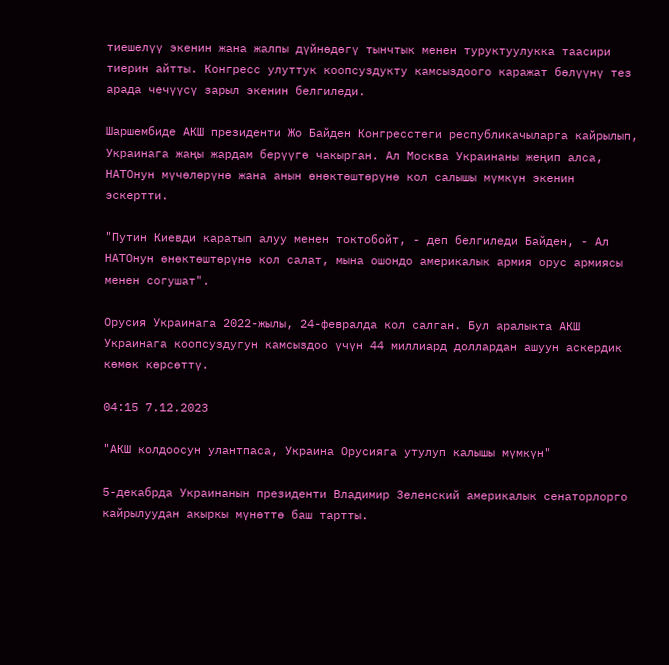тиешелүү экенин жана жалпы дүйнөдөгү тынчтык менен туруктуулукка таасири тиерин айтты. Конгресс улуттук коопсуздукту камсыздоого каражат бөлүүнү тез арада чечүүсү зарыл экенин белгиледи.

Шаршембиде АКШ президенти Жо Байден Конгресстеги республикачыларга кайрылып, Украинага жаңы жардам берүүгө чакырган. Ал Москва Украинаны жеңип алса, НАТОнун мүчөлөрүнө жана анын өнөктөштөрүнө кол салышы мүмкүн экенин эскертти.

"Путин Киевди каратып алуу менен токтобойт, - деп белгиледи Байден, - Ал НАТОнун өнөктөштөрүнө кол салат, мына ошондо америкалык армия орус армиясы менен согушат".

Орусия Украинага 2022-жылы, 24-февралда кол салган. Бул аралыкта АКШ Украинага коопсуздугун камсыздоо үчүн 44 миллиард доллардан ашуун аскердик көмөк көрсөттү.

04:15 7.12.2023

"АКШ колдоосун улантпаса, Украина Орусияга утулуп калышы мүмкүн"

5-декабрда Украинанын президенти Владимир Зеленский америкалык сенаторлорго кайрылуудан акыркы мүнөттө баш тартты.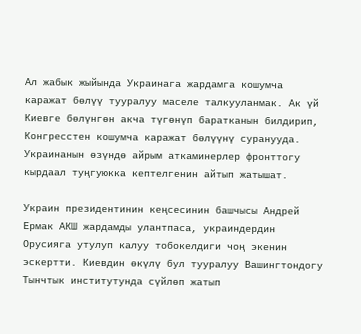Ал жабык жыйында Украинага жардамга кошумча каражат бөлүү тууралуу маселе талкууланмак. Ак үй Киевге бөлүнгөн акча түгөнүп баратканын билдирип, Конгресстен кошумча каражат бөлүүнү суранууда. Украинанын өзүндө айрым аткаминерлер фронттогу кырдаал туңгуюкка кептелгенин айтып жатышат.

Украин президентинин кеңсесинин башчысы Андрей Ермак АКШ жардамды улантпаса, украиндердин Орусияга утулуп калуу тобокелдиги чоң экенин эскертти. Киевдин өкүлү бул тууралуу Вашингтондогу Тынчтык институтунда сүйлөп жатып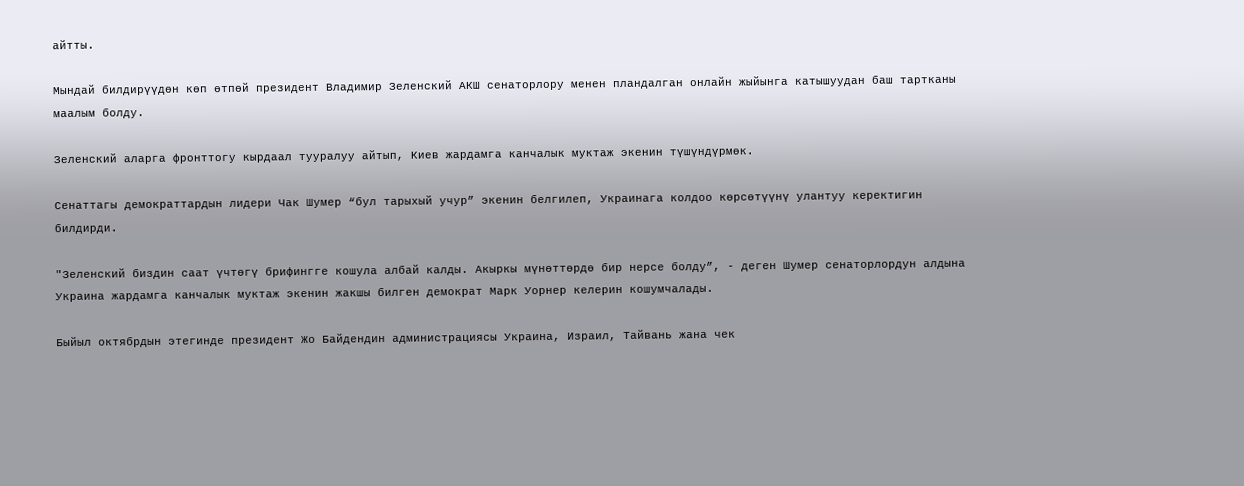айтты.

Мындай билдирүүдөн көп өтпөй президент Владимир Зеленский АКШ сенаторлору менен пландалган онлайн жыйынга катышуудан баш тартканы маалым болду.

Зеленский аларга фронттогу кырдаал тууралуу айтып, Киев жардамга канчалык муктаж экенин түшүндүрмөк.

Сенаттагы демократтардын лидери Чак Шумер “бул тарыхый учур” экенин белгилеп, Украинага колдоо көрсөтүүнү улантуу керектигин билдирди.

"Зеленский биздин саат үчтөгү брифингге кошула албай калды. Акыркы мүнөттөрдө бир нерсе болду”, - деген Шумер сенаторлордун алдына Украина жардамга канчалык муктаж экенин жакшы билген демократ Марк Уорнер келерин кошумчалады.

Быйыл октябрдын этегинде президент Жо Байдендин администрациясы Украина, Израил, Тайвань жана чек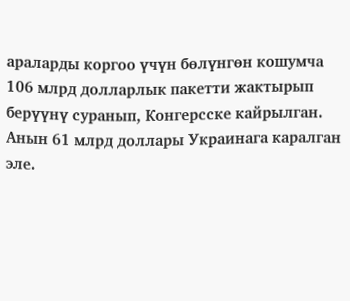араларды коргоо үчүн бөлүнгөн кошумча 106 млрд долларлык пакетти жактырып берүүнү суранып, Конгерсске кайрылган. Анын 61 млрд доллары Украинага каралган эле.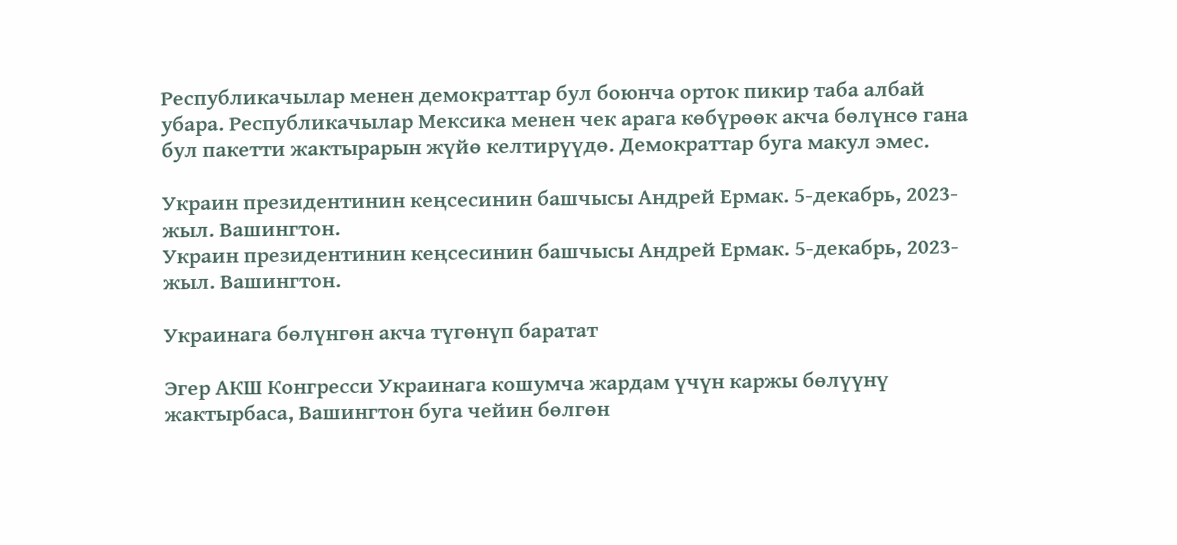Республикачылар менен демократтар бул боюнча орток пикир таба албай убара. Республикачылар Мексика менен чек арага көбүрөөк акча бөлүнсө гана бул пакетти жактырарын жүйө келтирүүдө. Демократтар буга макул эмес.

Украин президентинин кеңсесинин башчысы Андрей Ермак. 5-декабрь, 2023-жыл. Вашингтон.
Украин президентинин кеңсесинин башчысы Андрей Ермак. 5-декабрь, 2023-жыл. Вашингтон.

Украинага бөлүнгөн акча түгөнүп баратат

Эгер АКШ Конгресси Украинага кошумча жардам үчүн каржы бөлүүнү жактырбаса, Вашингтон буга чейин бөлгөн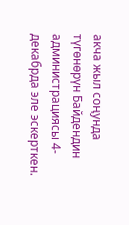акча жыл соңунда түгөнөрүн Байдендин администрациясы 4-декабрда эле эскерткен.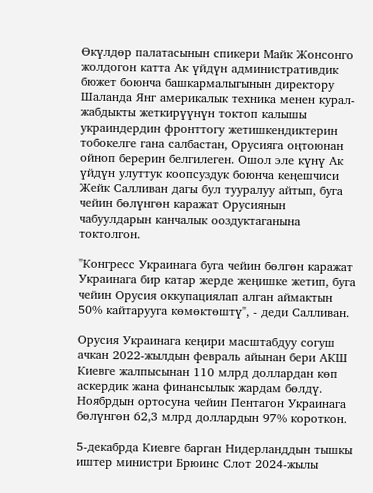Өкүлдөр палатасынын спикери Майк Жонсонго жолдогон катта Ак үйдүн административдик бюжет боюнча башкармалыгынын директору Шаланда Янг америкалык техника менен курал-жабдыкты жеткирүүнүн токтоп калышы украиндердин фронттогу жетишкендиктерин тобокелге гана салбастан, Орусияга оңтоюнан ойноп берерин белгилеген. Ошол эле күнү Ак үйдүн улуттук коопсуздук боюнча кеңешчиси Жейк Салливан дагы бул тууралуу айтып, буга чейин бөлүнгөн каражат Орусиянын чабуулдарын канчалык ооздуктаганына токтолгон.

"Конгресс Украинага буга чейин бөлгөн каражат Украинага бир катар жерде жеңишке жетип, буга чейин Орусия оккупациялап алган аймактын 50% кайтарууга көмөктөштү", - деди Салливан.

Орусия Украинага кеңири масштабдуу согуш ачкан 2022-жылдын февраль айынан бери АКШ Киевге жалпысынан 110 млрд доллардан көп аскердик жана финансылык жардам бөлдү. Ноябрдын ортосуна чейин Пентагон Украинага бөлүнгөн 62,3 млрд доллардын 97% короткон.

5-декабрда Киевге барган Нидерланддын тышкы иштер министри Брюинс Слот 2024-жылы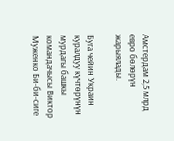Амстердам 2,5 млрд евро бөлөрүн жарыялады.

Буга чейин Украин куралдуу күчтөрүнүн мурдагы башкы командачысы Виктор Муженко Би-би-сиге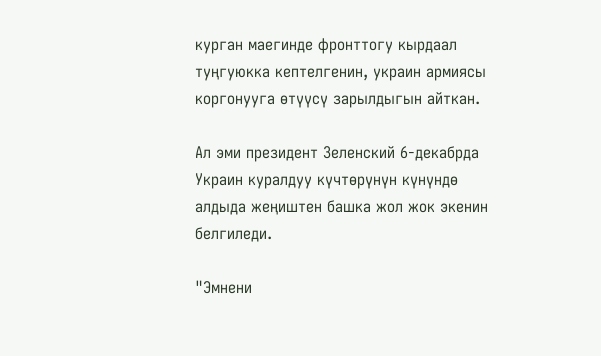курган маегинде фронттогу кырдаал туңгуюкка кептелгенин, украин армиясы коргонууга өтүүсү зарылдыгын айткан.

Ал эми президент Зеленский 6-декабрда Украин куралдуу күчтөрүнүн күнүндө алдыда жеңиштен башка жол жок экенин белгиледи.

"Эмнени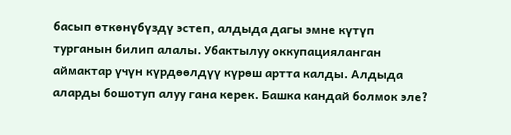басып өткөнүбүздү эстеп, алдыда дагы эмне күтүп турганын билип алалы. Убактылуу оккупацияланган аймактар үчүн күрдөөлдүү күрөш артта калды. Алдыда аларды бошотуп алуу гана керек. Башка кандай болмок эле?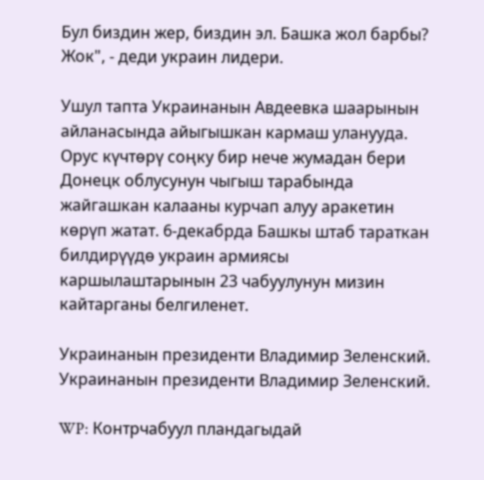Бул биздин жер, биздин эл. Башка жол барбы? Жок", - деди украин лидери.

Ушул тапта Украинанын Авдеевка шаарынын айланасында айыгышкан кармаш уланууда. Орус күчтөрү соңку бир нече жумадан бери Донецк облусунун чыгыш тарабында жайгашкан калааны курчап алуу аракетин көрүп жатат. 6-декабрда Башкы штаб тараткан билдирүүдө украин армиясы каршылаштарынын 23 чабуулунун мизин кайтарганы белгиленет.

Украинанын президенти Владимир Зеленский.
Украинанын президенти Владимир Зеленский.

WP: Контрчабуул пландагыдай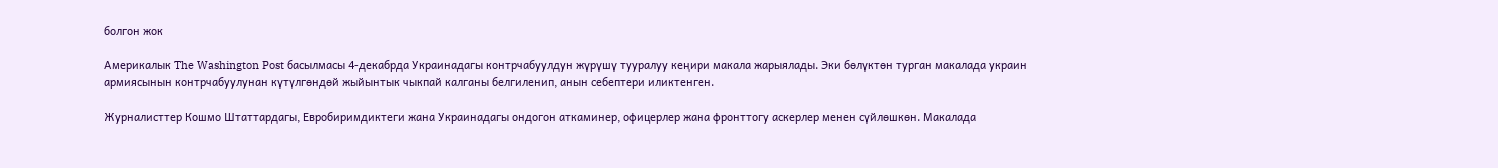болгон жок

Америкалык The Washington Post басылмасы 4-декабрда Украинадагы контрчабуулдун жүрүшү тууралуу кеңири макала жарыялады. Эки бөлүктөн турган макалада украин армиясынын контрчабуулунан күтүлгөндөй жыйынтык чыкпай калганы белгиленип, анын себептери иликтенген.

Журналисттер Кошмо Штаттардагы, Евробиримдиктеги жана Украинадагы ондогон аткаминер, офицерлер жана фронттогу аскерлер менен сүйлөшкөн. Макалада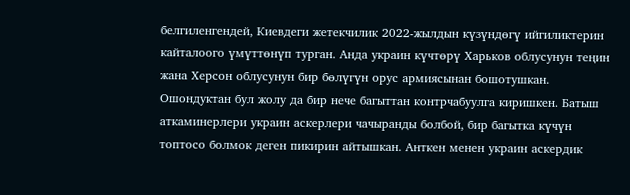белгиленгендей, Киевдеги жетекчилик 2022-жылдын күзүндөгү ийгиликтерин кайталоого үмүттөнүп турган. Анда украин күчтөрү Харьков облусунун теңин жана Херсон облусунун бир бөлүгүн орус армиясынан бошотушкан. Ошондуктан бул жолу да бир нече багыттан контрчабуулга киришкен. Батыш аткаминерлери украин аскерлери чачыранды болбой, бир багытка күчүн топтосо болмок деген пикирин айтышкан. Анткен менен украин аскердик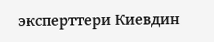эксперттери Киевдин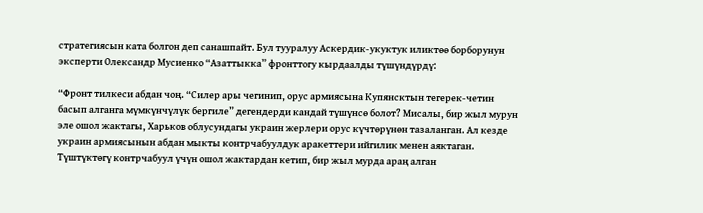стратегиясын ката болгон деп санашпайт. Бул тууралуу Аскердик-укуктук иликтөө борборунун эксперти Олександр Мусиенко “Азаттыкка” фронттогу кырдаалды түшүндүрдү:

“Фронт тилкеси абдан чоң. “Силер ары чегинип, орус армиясына Купянсктын тегерек-четин басып алганга мүмкүнчүлүк бергиле” дегендерди кандай түшүнсө болот? Мисалы, бир жыл мурун эле ошол жактагы, Харьков облусундагы украин жерлери орус күчтөрүнөн тазаланган. Ал кезде украин армиясынын абдан мыкты контрчабуулдук аракеттери ийгилик менен аяктаган. Түштүктөгү контрчабуул үчүн ошол жактардан кетип, бир жыл мурда араң алган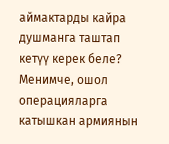аймактарды кайра душманга таштап кетүү керек беле? Менимче, ошол операцияларга катышкан армиянын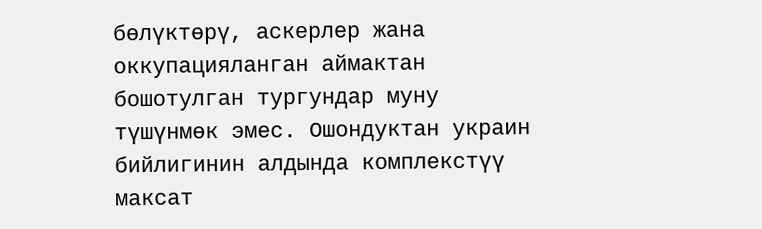бөлүктөрү, аскерлер жана оккупацияланган аймактан бошотулган тургундар муну түшүнмөк эмес. Ошондуктан украин бийлигинин алдында комплекстүү максат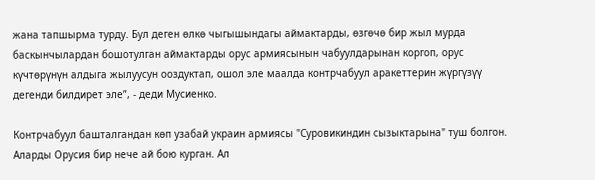жана тапшырма турду. Бул деген өлкө чыгышындагы аймактарды, өзгөчө бир жыл мурда баскынчылардан бошотулган аймактарды орус армиясынын чабуулдарынан коргоп, орус күчтөрүнүн алдыга жылуусун ооздуктап, ошол эле маалда контрчабуул аракеттерин жүргүзүү дегенди билдирет эле”, - деди Мусиенко.

Контрчабуул башталгандан көп узабай украин армиясы "Суровикиндин сызыктарына" туш болгон. Аларды Орусия бир нече ай бою курган. Ал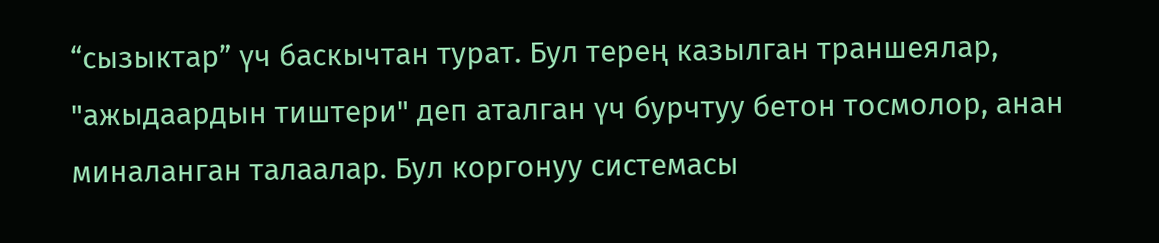“сызыктар” үч баскычтан турат. Бул терең казылган траншеялар, "ажыдаардын тиштери" деп аталган үч бурчтуу бетон тосмолор, анан миналанган талаалар. Бул коргонуу системасы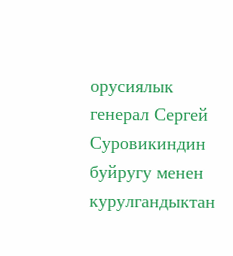орусиялык генерал Сергей Суровикиндин буйругу менен курулгандыктан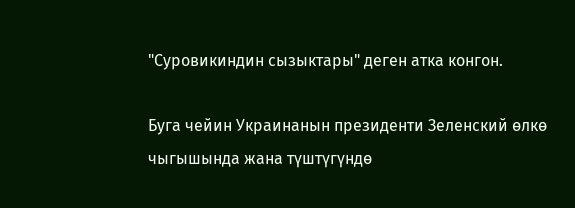"Суровикиндин сызыктары" деген атка конгон.

Буга чейин Украинанын президенти Зеленский өлкө чыгышында жана түштүгүндө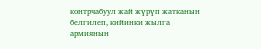контрчабуул жай жүрүп жатканын белгилеп, кийинки жылга армиянын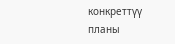конкреттүү планы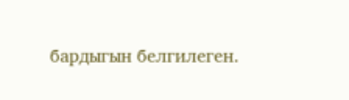бардыгын белгилеген.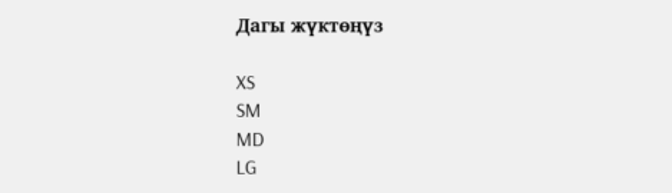Дагы жүктөңүз

XS
SM
MD
LG